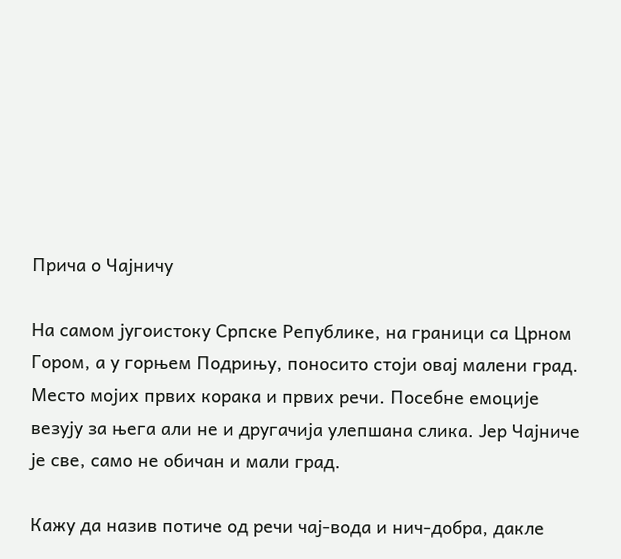Прича о Чајничу

На самом југоистоку Српске Републике, на граници са Црном Гором, а у горњем Подрињу, поносито стоји овај малени град. Место мојих првих корака и првих речи. Посебне емоције везују за њега али не и другачија улепшана слика. Јер Чајниче је све, само не обичан и мали град.

Кажу да назив потиче од речи чај-вода и нич-добра, дакле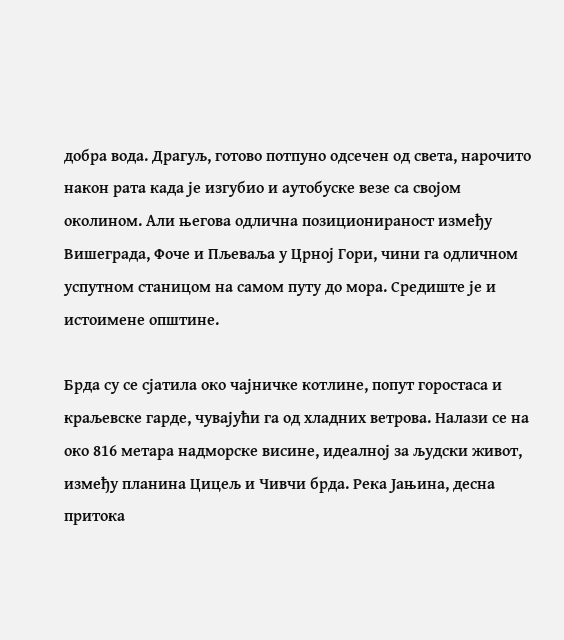добра вода. Драгуљ, готово потпуно одсечен од света, нарочито након рата када је изгубио и аутобуске везе са својом околином. Али његова одлична позиционираност између Вишеграда, Фоче и Пљеваља у Црној Гори, чини га одличном успутном станицом на самом путу до мора. Средиште је и истоимене општине.

Брда су се сјатила око чајничке котлине, попут горостаса и краљевске гарде, чувајући га од хладних ветрова. Налази се на око 816 метара надморске висине, идеалној за људски живот, између планина Цицељ и Чивчи брда. Река Јањина, десна притока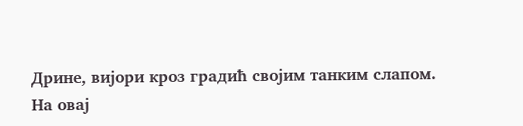Дрине, вијори кроз градић својим танким слапом.
На овај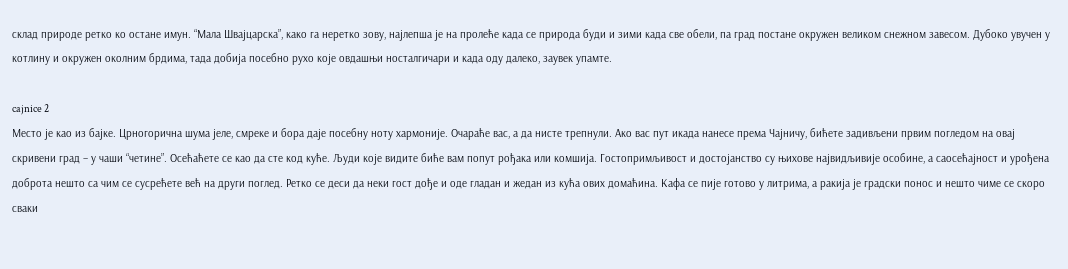склад природе ретко ко остане имун. “Мала Швајцарска”, како га неретко зову, најлепша је на пролеће када се природа буди и зими када све обели, па град постане окружен великом снежном завесом. Дубоко увучен у котлину и окружен околним брдима, тада добија посебно рухо које овдашњи носталгичари и када оду далеко, заувек упамте.

cajnice 2
Место је као из бајке. Црногорична шума јеле, смреке и бора даје посебну ноту хармоније. Очараће вас, а да нисте трепнули. Ако вас пут икада нанесе према Чајничу, бићете задивљени првим погледом на овај скривени град – у чаши “четине”. Осећаћете се као да сте код куће. Људи које видите биће вам попут рођака или комшија. Гостопримљивост и достојанство су њихове највидљивије особине, а саосећајност и урођена доброта нешто са чим се сусрећете већ на други поглед. Ретко се деси да неки гост дође и оде гладан и жедан из кућа ових домаћина. Кафа се пије готово у литрима, а ракија је градски понос и нешто чиме се скоро сваки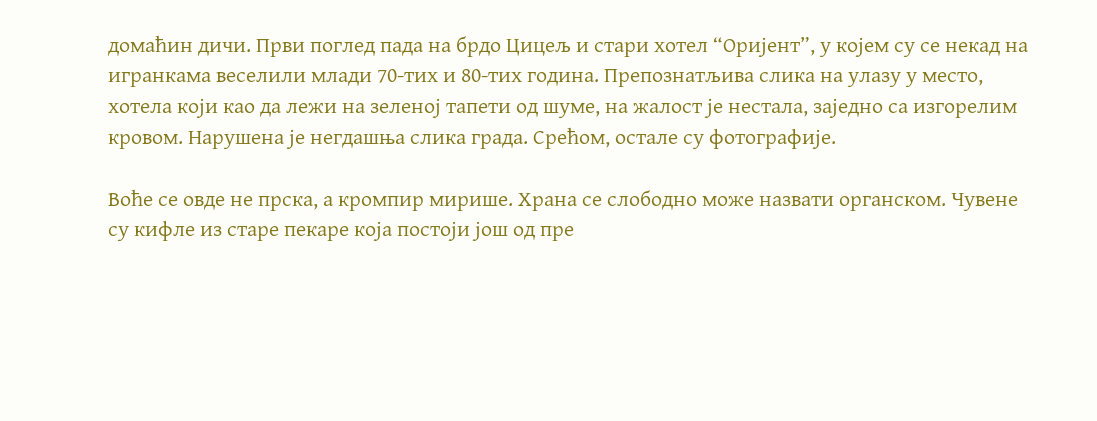домаћин дичи. Први поглед пада на брдо Цицељ и стари хотел “Оријент”, у којем су се некад на игранкама веселили млади 70-тих и 80-тих година. Препознатљива слика на улазу у место, хотела који као да лежи на зеленој тапети од шуме, на жалост је нестала, заједно са изгорелим кровом. Нарушена је негдашња слика града. Срећом, остале су фотографије.

Воће се овде не прска, а кромпир мирише. Храна се слободно може назвати органском. Чувене су кифле из старе пекаре која постоји још од пре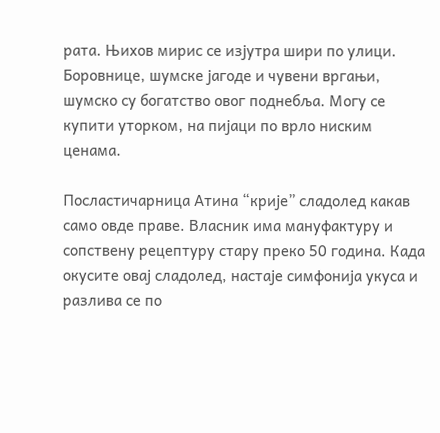рата. Њихов мирис се изјутра шири по улици. Боровнице, шумске јагоде и чувени вргањи, шумско су богатство овог поднебља. Могу се купити уторком, на пијаци по врло ниским ценама.

Посластичарница Атина “крије” сладолед какав само овде праве. Власник има мануфактуру и сопствену рецептуру стару преко 50 година. Када окусите овај сладолед, настаје симфонија укуса и разлива се по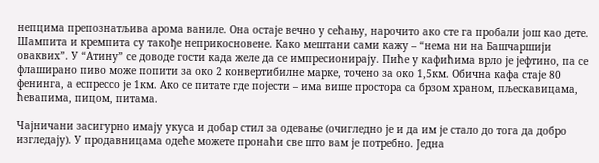непцима препознатљива арома ваниле. Она остаје вечно у сећању, нарочито ако сте га пробали још као дете. Шампита и кремпита су такође неприкосновене. Како мештани сами кажу – “нема ни на Башчаршији оваквих”. У “Атину” се доводе гости када желе да се импресионирају. Пиће у кафићима врло је јефтино, па се флаширано пиво може попити за око 2 конвертибилне марке, точено за око 1,5км. Обична кафа стаје 80 фенинга, а еспрессо је 1км. Ако се питате где појести – има више простора са брзом храном, пљескавицама, ћевапима, пицом, питама.

Чајничани засигурно имају укуса и добар стил за одевање (очигледно је и да им је стало до тога да добро изгледају). У продавницама одеће можете пронаћи све што вам је потребно. Једна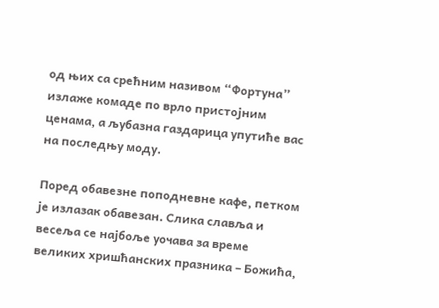од њих са срећним називом “Фортуна” излаже комаде по врло пристојним ценама, а љубазна газдарица упутиће вас на последњу моду.

Поред обавезне поподневне кафе, петком је излазак обавезан. Слика славља и весеља се најбоље уочава за време великих хришћанских празника – Божића,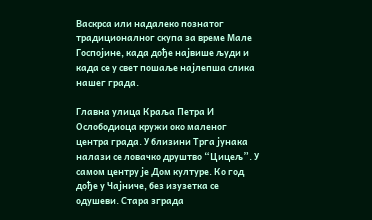Васкрса или надалеко познатог традиционалног скупа за време Мале Госпојине, када дође највише људи и када се у свет пошаље најлепша слика нашег града.

Главна улица Краља Петра И Ослободиоца кружи око маленог центра града. У близини Трга јунака налази се ловачко друштво “Цицељ”. У самом центру је Дом културе. Ко год дође у Чајниче, без изузетка се одушеви. Стара зграда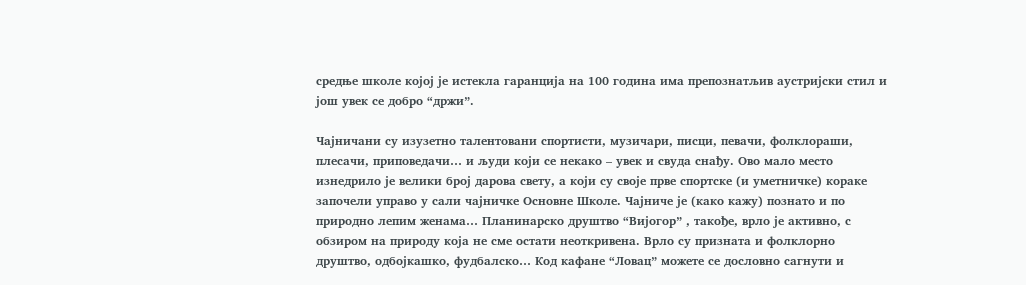средње школе којој је истекла гаранција на 100 година има препознатљив аустријски стил и још увек се добро “држи”.

Чајничани су изузетно талентовани спортисти, музичари, писци, певачи, фолклораши, плесачи, приповедачи… и људи који се некако – увек и свуда снађу. Ово мало место изнедрило је велики број дарова свету, а који су своје прве спортске (и уметничке) кораке започели управо у сали чајничке Основне Школе. Чајниче је (како кажу) познато и по природно лепим женама… Планинарско друштво “Вијогор” , такође, врло је активно, с обзиром на природу која не сме остати неоткривена. Врло су призната и фолклорно друштво, одбојкашко, фудбалско… Код кафане “Ловац” можете се дословно сагнути и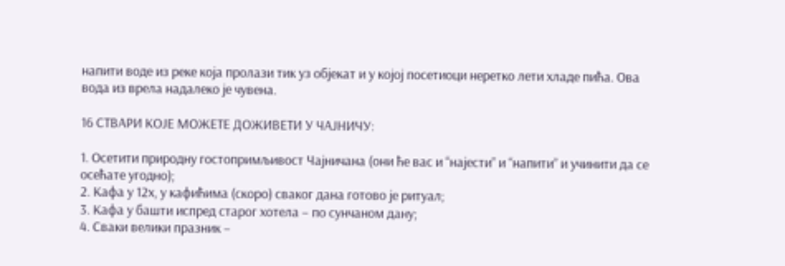напити воде из реке која пролази тик уз објекат и у којој посетиоци неретко лети хладе пића. Ова вода из врела надалеко је чувена.

16 СТВАРИ КОЈЕ МОЖЕТЕ ДОЖИВЕТИ У ЧАЈНИЧУ:

1. Осетити природну гостопримљивост Чајничана (они ће вас и “најести” и “напити” и учинити да се осећате угодно);
2. Кафа у 12х, у кафићима (скоро) сваког дана готово је ритуал;
3. Кафа у башти испред старог хотела – по сунчаном дану;
4. Сваки велики празник –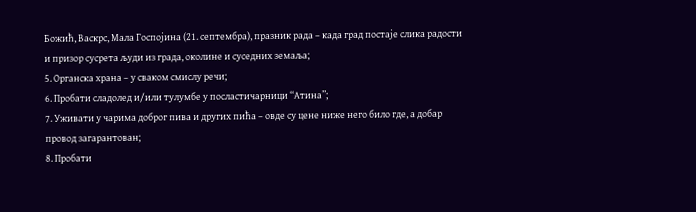Божић, Васкрс, Мала Госпојина (21. септембра), празник рада – када град постаје слика радости и призор сусрета људи из града, околине и суседних земаља;
5. Органска храна – у сваком смислу речи;
6. Пробати сладолед и/или тулумбе у посластичарници “Атина”;
7. Уживати у чарима доброг пива и других пића – овде су цене ниже него било где, а добар провод загарантован;
8. Пробати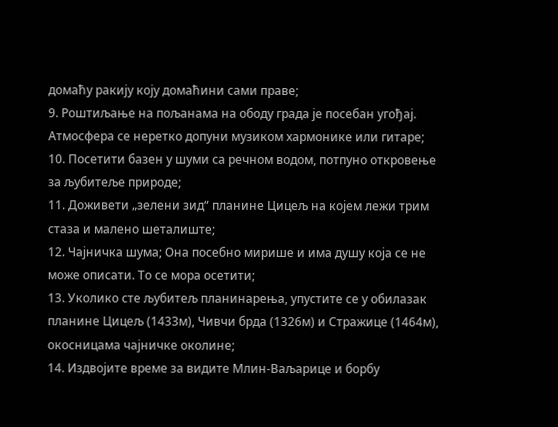домаћу ракију коју домаћини сами праве;
9. Роштиљање на пољанама на ободу града је посебан угођај. Атмосфера се неретко допуни музиком хармонике или гитаре;
10. Посетити базен у шуми са речном водом, потпуно откровење за љубитеље природе;
11. Доживети „зелени зид“ планине Цицељ на којем лежи трим стаза и малено шеталиште;
12. Чајничка шума; Она посебно мирише и има душу која се не може описати. То се мора осетити;
13. Уколико сте љубитељ планинарења, упустите се у обилазак планине Цицељ (1433м), Чивчи брда (1326м) и Стражице (1464м), окосницама чајничке околине;
14. Издвојите време за видите Млин-Ваљарице и борбу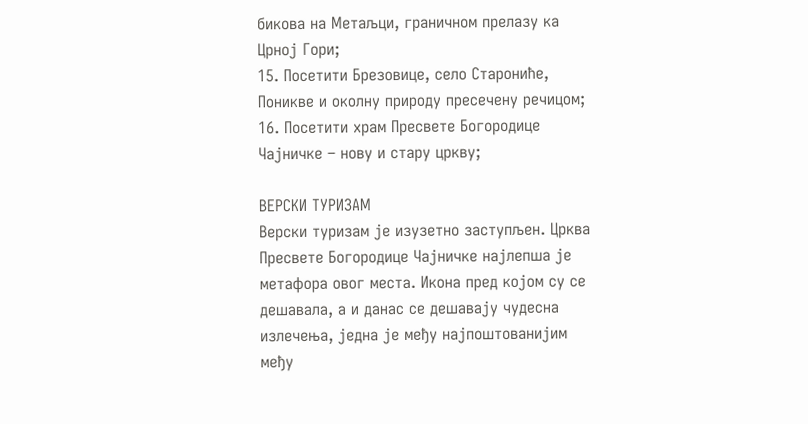бикова на Метаљци, граничном прелазу ка Црној Гори;
15. Посетити Брезовице, село Старониће, Поникве и околну природу пресечену речицом;
16. Посетити храм Пресвете Богородице Чајничке – нову и стару цркву;

ВЕРСКИ ТУРИЗАМ
Верски туризам је изузетно заступљен. Црква Пресвете Богородице Чајничке најлепша је метафора овог места. Икона пред којом су се дешавала, а и данас се дешавају чудесна излечења, једна је међу најпоштованијим међу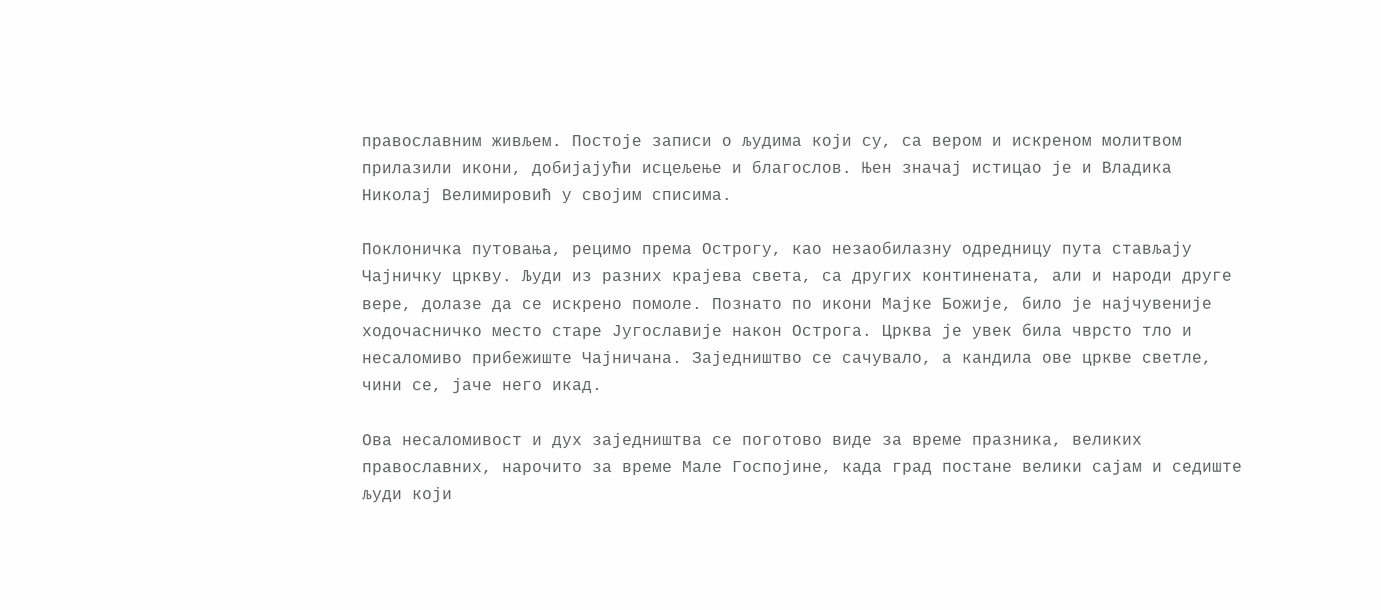православним живљем. Постоје записи о људима који су, са вером и искреном молитвом прилазили икони, добијајући исцељење и благослов. Њен значај истицао је и Владика Николај Велимировић у својим списима.

Поклоничка путовања, рецимо према Острогу, као незаобилазну одредницу пута стављају Чајничку цркву. Људи из разних крајева света, са других континената, али и народи друге вере, долазе да се искрено помоле. Познато по икони Мајке Божије, било је најчувеније ходочасничко место старе Југославије након Острога. Црква је увек била чврсто тло и несаломиво прибежиште Чајничана. Заједништво се сачувало, а кандила ове цркве светле, чини се, јаче него икад.

Ова несаломивост и дух заједништва се поготово виде за време празника, великих православних, нарочито за време Мале Госпојине, када град постане велики сајам и седиште људи који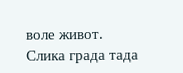воле живот. Слика града тада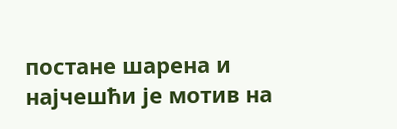постане шарена и најчешћи је мотив на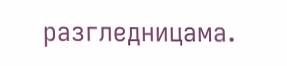разгледницама.